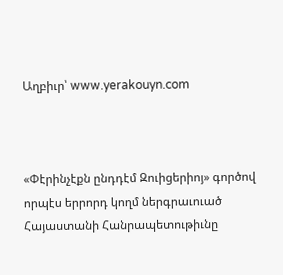Աղբիւր՝ www.yerakouyn.com



«Փէրինչէքն ընդդէմ Զուիցերիոյ» գործով որպէս երրորդ կողմ ներգրաւուած Հայաստանի Հանրապետութիւնը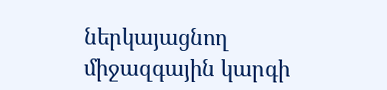ներկայացնող միջազգային կարգի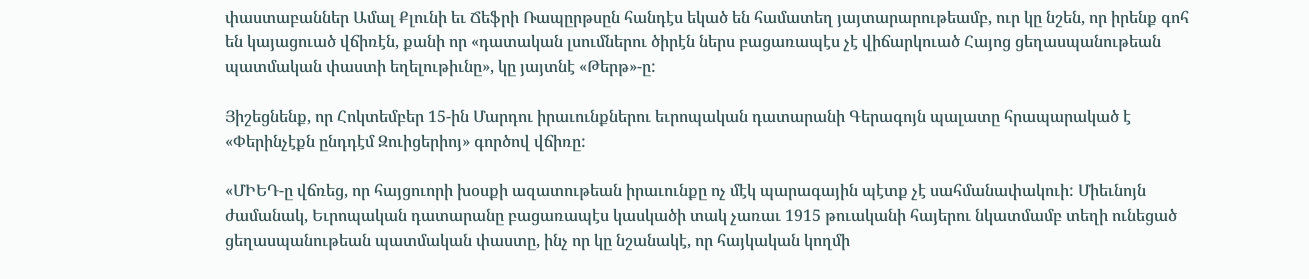փաստաբաններ Ամալ Քլունի եւ Ճեֆրի Ռապըրթսըն հանդէս եկած են համատեղ յայտարարութեամբ, ուր կը նշեն, որ իրենք գոհ են կայացուած վճիռէն, քանի որ «դատական լսումներու ծիրէն ներս բացառապէս չէ վիճարկուած Հայոց ցեղասպանութեան պատմական փաստի եղելութիւնը», կը յայտնէ «Թերթ»-ը:

Յիշեցնենք, որ Հոկտեմբեր 15-ին Մարդու իրաւունքներու եւրոպական դատարանի Գերագոյն պալատը հրապարակած է «Փերինչէքն ընդդէմ Զուիցերիոյ» գործով վճիռը:

«ՄԻԵԴ-ը վճռեց, որ հայցուորի խօսքի ազատութեան իրաւունքը ոչ մէկ պարագային պէտք չէ սահմանափակուի: Միեւնոյն ժամանակ, Եւրոպական դատարանը բացառապէս կասկածի տակ չառաւ 1915 թուականի հայերու նկատմամբ տեղի ունեցած ցեղասպանութեան պատմական փաստը, ինչ որ կը նշանակէ, որ հայկական կողմի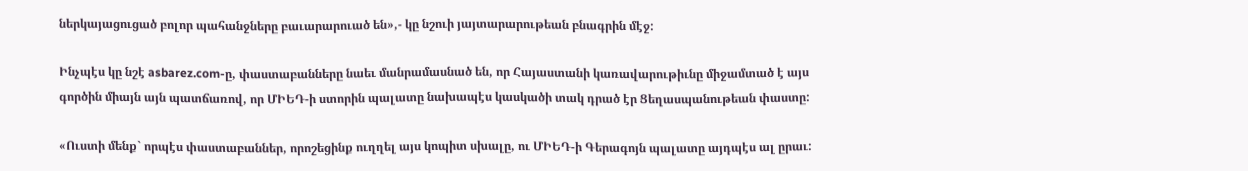ներկայացուցած բոլոր պահանջները բաւարարուած են»,- կը նշուի յայտարարութեան բնագրին մէջ:

Ինչպէս կը նշէ asbarez.com-ը, փաստաբանները նաեւ մանրամասնած են, որ Հայաստանի կառավարութիւնը միջամտած է այս գործին միայն այն պատճառով, որ ՄԻԵԴ-ի ստորին պալատը նախապէս կասկածի տակ դրած էր Ցեղասպանութեան փաստը:

«Ուստի մենք` որպէս փաստաբաններ, որոշեցինք ուղղել այս կոպիտ սխալը, ու ՄԻԵԴ-ի Գերագոյն պալատը այդպէս ալ ըրաւ: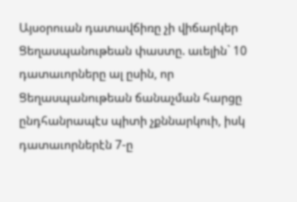Այսօրուան դատավճիռը չի վիճարկեր Ցեղասպանութեան փաստը. աւելին` 10 դատաւորները ալ ըսին, որ Ցեղասպանութեան ճանաչման հարցը ընդհանրապէս պիտի չքննարկուի, իսկ դատաւորներէն 7-ը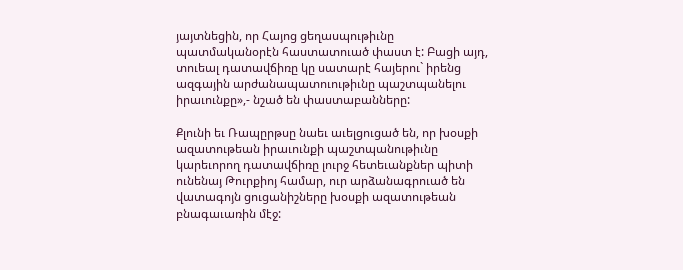յայտնեցին, որ Հայոց ցեղասպութիւնը պատմականօրէն հաստատուած փաստ է: Բացի այդ, տուեալ դատավճիռը կը սատարէ հայերու` իրենց ազգային արժանապատուութիւնը պաշտպանելու իրաւունքը»,- նշած են փաստաբանները:

Քլունի եւ Ռապըրթսը նաեւ աւելցուցած են, որ խօսքի ազատութեան իրաւունքի պաշտպանութիւնը կարեւորող դատավճիռը լուրջ հետեւանքներ պիտի ունենայ Թուրքիոյ համար, ուր արձանագրուած են վատագոյն ցուցանիշները խօսքի ազատութեան բնագաւառին մէջ: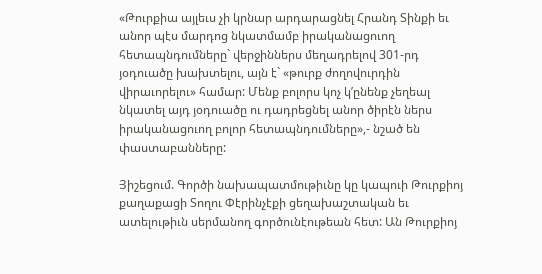«Թուրքիա այլեւս չի կրնար արդարացնել Հրանդ Տինքի եւ անոր պէս մարդոց նկատմամբ իրականացուող հետապնդումները` վերջիններս մեղադրելով 301-րդ յօդուածը խախտելու, այն է` «թուրք ժողովուրդին վիրաւորելու» համար: Մենք բոլորս կոչ կʼընենք չեղեալ նկատել այդ յօդուածը ու դադրեցնել անոր ծիրէն ներս իրականացուող բոլոր հետապնդումները»,- նշած են փաստաբանները:

Յիշեցում. Գործի նախապատմութիւնը կը կապուի Թուրքիոյ քաղաքացի Տողու Փէրինչէքի ցեղախաշտական եւ ատելութիւն սերմանող գործունէութեան հետ: Ան Թուրքիոյ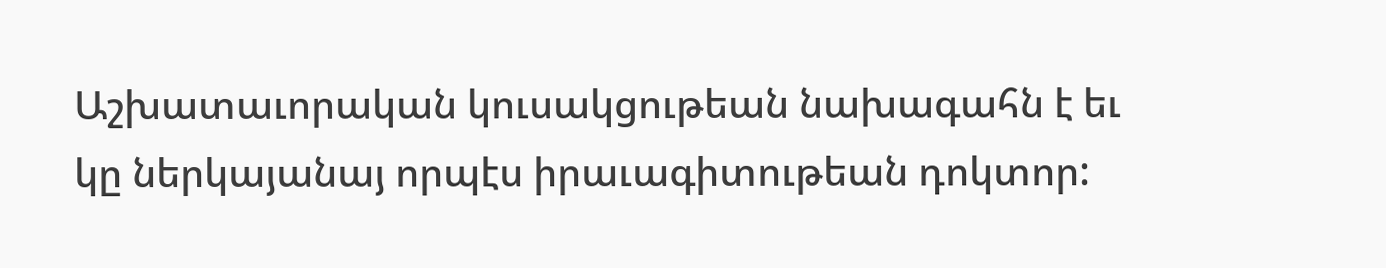Աշխատաւորական կուսակցութեան նախագահն է եւ կը ներկայանայ որպէս իրաւագիտութեան դոկտոր: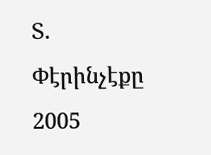Տ. Փէրինչէքը 2005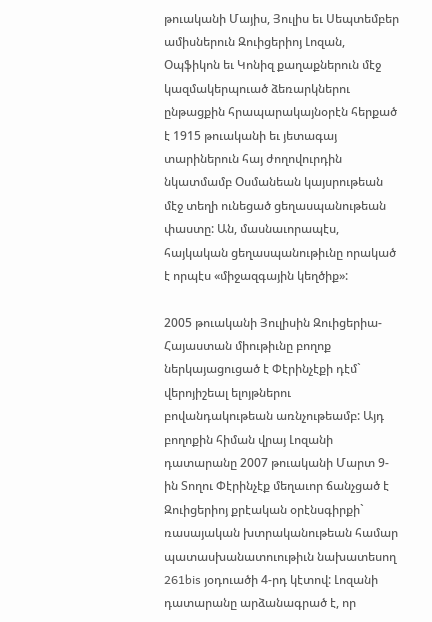թուականի Մայիս, Յուլիս եւ Սեպտեմբեր ամիսներուն Զուիցերիոյ Լոզան, Օպֆիկոն եւ Կոնիզ քաղաքներուն մէջ կազմակերպուած ձեռարկներու ընթացքին հրապարակայնօրէն հերքած է 1915 թուականի եւ յետագայ տարիներուն հայ ժողովուրդին նկատմամբ Օսմանեան կայսրութեան մէջ տեղի ունեցած ցեղասպանութեան փաստը: Ան, մասնաւորապէս, հայկական ցեղասպանութիւնը որակած է որպէս «միջազգային կեղծիք»:

2005 թուականի Յուլիսին Զուիցերիա-Հայաստան միութիւնը բողոք ներկայացուցած է Փէրինչէքի դէմ` վերոյիշեալ ելոյթներու բովանդակութեան առնչութեամբ: Այդ բողոքին հիման վրայ Լոզանի դատարանը 2007 թուականի Մարտ 9-ին Տողու Փէրինչէք մեղաւոր ճանչցած է Զուիցերիոյ քրէական օրէնսգիրքի` ռասայական խտրականութեան համար պատասխանատուութիւն նախատեսող 261bis յօդուածի 4-րդ կէտով: Լոզանի դատարանը արձանագրած է, որ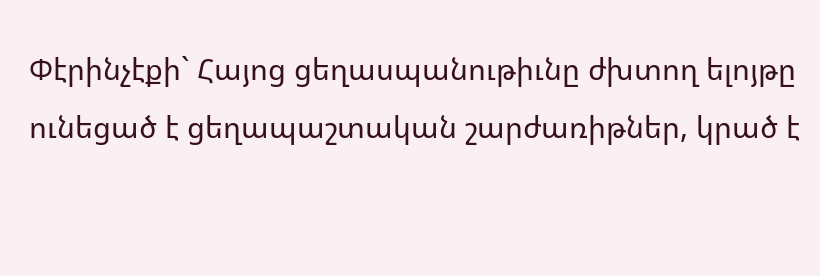Փէրինչէքի` Հայոց ցեղասպանութիւնը ժխտող ելոյթը ունեցած է ցեղապաշտական շարժառիթներ, կրած է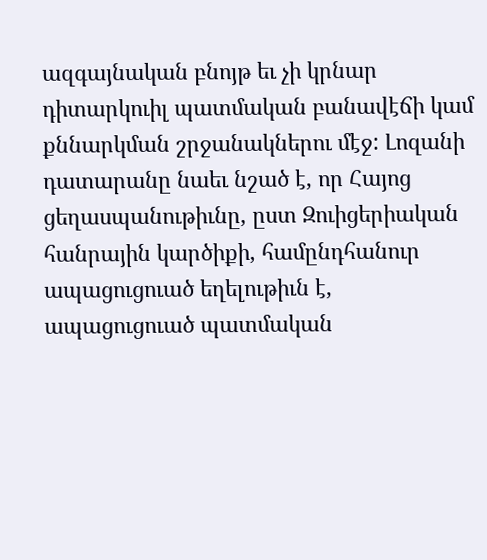ազգայնական բնոյթ եւ չի կրնար դիտարկուիլ պատմական բանավէճի կամ քննարկման շրջանակներու մէջ: Լոզանի դատարանը նաեւ նշած է, որ Հայոց ցեղասպանութիւնը, ըստ Զուիցերիական հանրային կարծիքի, համընդհանուր ապացուցուած եղելութիւն է, ապացուցուած պատմական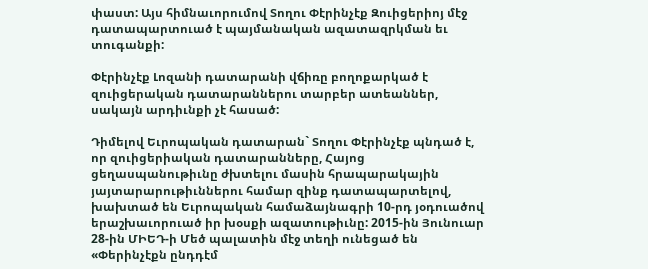փաստ: Այս հիմնաւորումով Տողու Փէրինչէք Զուիցերիոյ մէջ դատապարտուած է պայմանական ազատազրկման եւ տուգանքի:

Փէրինչէք Լոզանի դատարանի վճիռը բողոքարկած է զուիցերական դատարաններու տարբեր ատեաններ, սակայն արդիւնքի չէ հասած:

Դիմելով Եւրոպական դատարան` Տողու Փէրինչէք պնդած է, որ զուիցերիական դատարանները, Հայոց ցեղասպանութիւնը ժխտելու մասին հրապարակային յայտարարութիւններու համար զինք դատապարտելով, խախտած են Եւրոպական համաձայնագրի 10-րդ յօդուածով երաշխաւորուած իր խօսքի ազատութիւնը: 2015-ին Յունուար 28-ին ՄԻԵԴ-ի Մեծ պալատին մէջ տեղի ունեցած են «Փերինչէքն ընդդէմ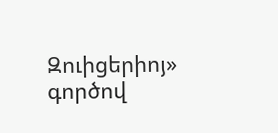Զուիցերիոյ» գործով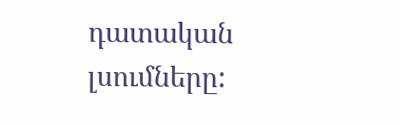դատական լսումները: